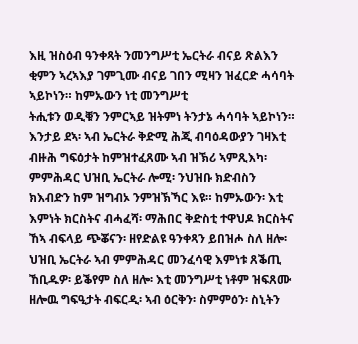እዚ ዝስዕብ ዓንቀጻት ንመንግሥቲ ኤርትራ ብናይ ጽልእን ቂምን ኣረኣእያ ገምጊሙ ብናይ ገበን ሚዛን ዝፈርድ ሓሳባት ኣይኮነን። ከምኡውን ነቲ መንግሥቲ
ትሒቱን ወዲቑን ንምርኣይ ዝትምነ ትንታኔ ሓሳባት ኣይኮነን። እንታይ ደኣ፡ ኣብ ኤርትራ ቅድሚ ሕጂ ብባዕዳውያን ገዛእቲ ብዙሕ ግፍዕታት ከምዝተፈጸሙ ኣብ ዝኽሪ ኣምጺእካ፡ ምምሕዳር ህዝቢ ኤርትራ ሎሚ፡ ንህዝቡ ክድብስን ክእብድን ከም ዝግብኦ ንምዝኽኻር እዩ። ከምኡውን፡ እቲ እምነት ክርስትና ብሓፈሻ፡ ማሕበር ቅድስቲ ተዋህዶ ክርስትና ኸኣ ብፍላይ ጭቖናን፡ ዘየድልዩ ዓንቀጻን ይበዝሖ ስለ ዘሎ፡ ህዝቢ ኤርትራ ኣብ ምምሕዳር መንፈሳዊ እምነቱ ጸቕጢ ኸቢዱዎ፡ ይቕየም ስለ ዘሎ፡ እቲ መንግሥቲ ነቶም ዝፍጸሙ ዘሎዉ ግፍዒታት ብፍርዲ፡ ኣብ ዕርቅን፡ ስምምዕን፡ ስኒትን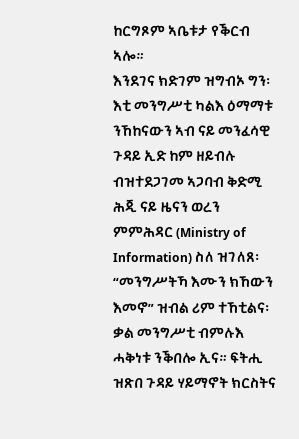ከርግጾም ኣቤቱታ የቕርብ ኣሎ።
እንደገና ክድገም ዝግብኦ ግን፡ እቲ መንግሥቲ ካልእ ዕማማቱ ንኸከናውን ኣብ ናይ መንፈሳዊ ጉዳይ ኢድ ከም ዘይብሉ ብዝተደጋገመ ኣጋባብ ቅድሚ ሕጂ ናይ ዜናን ወረን ምምሕዳር (Ministry of Information) ስለ ዝገለጸ፡ “መንግሥትኻ እሙን ክኸውን እመኖ” ዝብል ሪም ተኸቲልና፡ ቃል መንግሥቲ ብምሉእ ሓቅነቱ ንቕበሎ ኢና። ፍትሒ ዝጽበ ጉዳይ ሃይማኖት ክርስትና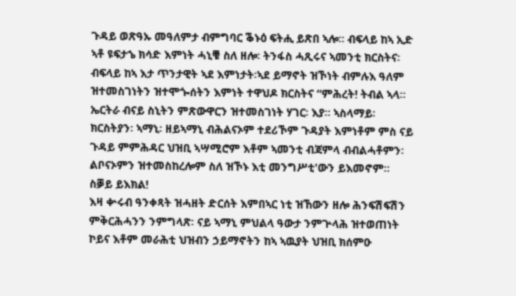ጉዳይ ወጽዓኡ መዓለምታ ብምግባር ቕኑዕ ፍትሒ ይጽበ ኣሎ። ብፍላይ ከኣ ኢድ ኣቶ ዩፍታኄ ክሳድ እምነት ሓኒቑ ስለ ዘሎ፡ ትንፋስ ሓጺሩና ኣመንቲ ክርስትና፡ ብፍላይ ከኣ እታ ጥንታዊት ኣደ እምነታት፡ኣደ ይማኖት ዝኾነት ብምሉእ ዓለም ዝተመስገነትን ዝተሞጐሰትን እምነት ተዋህዶ ክርስትና “ምሕረት! ትብል ኣላ። ኤርትራ ብናይ ስኒትን ምጽውዋርን ዝተመስገነት ሃገር፡ እያ። ኣስላማይ፡ ክርስትያን፡ ኣማኒ፡ ዘይኣማኒ ብሕልናኦም ተደሪኾም ጉዳያት እምነቶም ምስ ናይ ጉዳይ ምምሕዳር ህዝቢ ኣሣሚሮም እቶም ኣመንቲ ብጃምላ ብብልሓቶምን፡ ልቦናኦምን ዝተመስከረሎም ስለ ዝኾኑ እቲ መንግሥቲ'ውን ይእመኖም።
ስቓይ ይእክል!
እዛ ቍሩብ ዓንቀጻት ዝሓዘት ድርሰት እምበኣር ነቲ ዝኸውን ዘሎ ሕንፍሽፍሽን ምቅርሕሓንን ንምግላጽ፡ ናይ ኣማኒ ምህልላ ዓውታ ንምጕላሕ ዝተወጠነት ኮይና እቶም መራሕቲ ህዝብን ኃይማኖትን ከኣ ኣዉያት ህዝቢ ክሰምዑ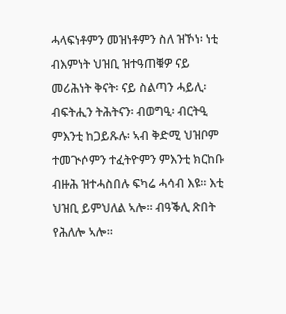ሓላፍነቶምን መዝነቶምን ስለ ዝኾነ፡ ነቲ ብእምነት ህዝቢ ዝተዓጠቑዎ ናይ መሪሕነት ቅናት፡ ናይ ስልጣን ሓይሊ፡ ብፍትሒን ትሕትናን፡ ብወግዒ፡ ብርትዒ ምእንቲ ከጋይጹሉ፡ ኣብ ቅድሚ ህዝቦም ተመጒሶምን ተፈትዮምን ምእንቲ ክርከቡ ብዙሕ ዝተሓስበሉ ፍካሬ ሓሳብ እዩ። እቲ ህዝቢ ይምህለል ኣሎ። ብዓቕሊ ጽበት የሕለሎ ኣሎ።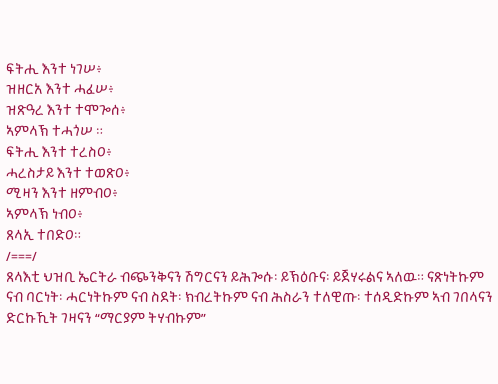ፍትሒ እንተ ነገሠ፥
ዝዘርአ እንተ ሓፈሠ፥
ዝጽዓረ እንተ ተሞጐሰ፥
ኣምላኽ ተሓጎሠ ።
ፍትሒ እንተ ተረስዐ፥
ሓረስታይ እንተ ተወጽዐ፥
ሚዛን እንተ ዘምብዐ፥
ኣምላኽ ነብዐ፥
ጸላኢ ተበድዐ።
/===/
ጸላእቲ ህዝቢ ኤርትራ ብጭንቅናን ሽግርናን ይሕጐሱ፡ ይኽዕቡና፡ ይጀሃሩልና ኣለዉ። ናጽነትኩም ናብ ባርነት፡ ሓርነትኩም ናብ ስደት፡ ክብረትኩም ናብ ሕስራን ተለዊጡ፡ ተሰዲድኩም ኣብ ገበላናን ድርኩኺት ገዛናን “ማርያም ትሃብኩም”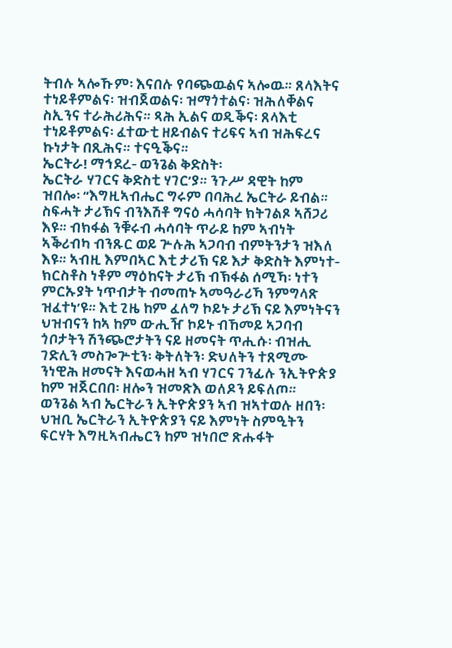ትብሉ ኣሎኹም፡ እናበሉ የባጭዉልና ኣሎዉ። ጸላእትና ተነይቶምልና፡ ዝብጀወልና፡ ዝማጎተልና፡ ዝሕለቐልና ስኢንና ተራሕሪሕና። ጻሕ ኢልና ወዲቕና፡ ጸላእቲ ተነይቶምልና፡ ፈተውቲ ዘይብልና ተሪፍና ኣብ ዝሕፍረና ኩነታት በጺሕና። ተናዒቕና።
ኤርትራ! ማኅደረ- ወንጌል ቅድስት፡
ኤርትራ ሃገርና ቅድስቲ ሃገር’ያ። ንጉሥ ዳዊት ከም ዝበሎ፡ “እግዚኣብሔር ግሩም በባሕረ ኤርትራ ይብል። ስፍሓት ታሪኽና ብንእሽቶ ግናዕ ሓሳባት ክትገልጾ ኣሸጋሪ እዩ። ብክፋል ንቑሩብ ሓሳባት ጥራይ ከም ኣብነት ኣቕሪብካ ብንጹር ወይ ጕሉሕ ኣጋባብ ብምትንታን ዝእለ እዩ። ኣብዚ እምበኣር እቲ ታሪኽ ናይ እታ ቅድስት እምነተ-ክርስቶስ ነቶም ማዕከናት ታሪኽ ብኽፋል ሰሚኻ፡ ነተን ምርኡያት ነጥብታት ብመጠኑ ኣመዓራሪኻ ንምግላጽ ዝፈተነ’ዩ። እቲ ጊዜ ከም ፈለግ ኮይኑ ታሪኽ ናይ እምነትናን ህዝብናን ከኣ ከም ውሒዥ ኮይኑ ብኸመይ ኣጋባብ ጎቦታትን ሽንጭሮታትን ናይ ዘመናት ጥሒሱ፡ ብዝሒ ገድሊን መስጐጕቲን፡ ቅትለትን፡ ድህለትን ተጸሚሙ ንነዊሕ ዘመናት እናወሓዘ ኣብ ሃገርና ገንፊሉ ንኢትዮጵያ ከም ዝጀርበበ፡ ዘሎን ዝመጽእ ወለዶን ይፍለጦ።
ወንጌል ኣብ ኤርትራን ኢትዮጵያን ኣብ ዝኣተወሉ ዘበን፡ ህዝቢ ኤርትራን ኢትዮጵያን ናይ እምነት ስምዒትን ፍርሃት እግዚኣብሔርን ከም ዝነበሮ ጽሑፋት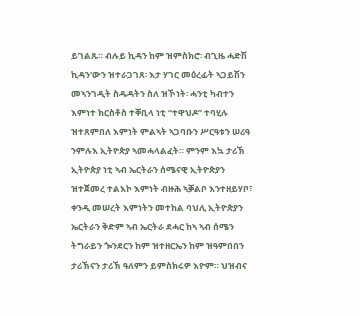ይገልጹ። ብሉይ ኪዳን ከም ዝምስክሮ፡ ብጊዜ ሓድሽ ኪዳን'ውን ዝተራጋገጸ፡ እታ ሃገር መዕረፊት ኣጋይሽን መኣንገዲት ስዱዳትን ስለ ዝኾነት፡ ሓንቲ ካብተን እምነተ ክርስቶስ ተቐቢላ ነቲ ‘‘ተዋህዶ’’ ተባሂሉ ዝተጸምበለ እምነት ምልኣት ኣጋባቡን ሥርዓቱን ሠሪዓ ንምሉእ ኢትዮጵያ ኣመሓላልፈት። ምንም እኳ ታሪኽ ኢትዮጵያ ነቲ ኣብ ኤርትራን ሰሜናዊ ኢትዮጵያን ዝተጀመረ ተልእኮ እምነት ብዙሕ ኣቓልቦ እንተዘይሃቦ፣ ቀንዲ መሠረት እምነትን መተከል ባህሊ ኢትዮጵያን ኤርትራን ቅድም ኣብ ኤርትራ ደሓር ከኣ ኣብ ሰሜን ትግራይን ጐንደርን ከም ዝተዘርኤን ከም ዝዓምበበን ታሪኽናን ታሪኽ ዓለምን ይምስክሩዎ እዮም። ህዝብና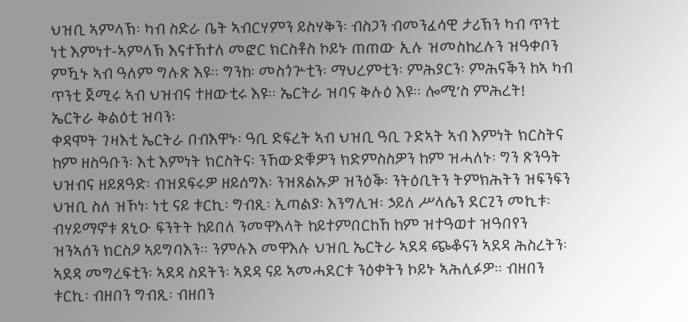ህዝቢ ኣምላኽ፡ ካብ ስድራ ቤት ኣብርሃምን ይስሃቅን፡ ብስጋን ብመንፈሳዊ ታሪኽን ካብ ጥንቲ ነቲ እምነተ-ኣምላኽ እናተኸተለ መፎር ክርስቶስ ኮይኑ ጠጠው ኢሉ ዝመስከረሉን ዝዓቀቦን ምዃኑ ኣብ ዓለም ግሉጽ እዩ። ግንከ፡ መስጎጕቲን፡ ማህረምቲን፡ ምሕያርን፡ ምሕናቕን ከኣ ካብ ጥንቲ ጀሚሩ ኣብ ህዝብና ተዘውቲሩ እዩ። ኤርትራ ዝባና ቅሉዕ እዩ። ሎሚ’ስ ምሕረት!
ኤርትራ ቅልዕቲ ዝባን፡
ቀዳሞት ገዛእቲ ኤርትራ በብእዋኑ፡ ዓቢ ድፍረት ኣብ ህዝቢ ዓቢ ጉድኣት ኣብ እምነት ክርስትና ከም ዘስዓቡን፡ እቲ እምነት ክርስትና፡ ንኸውድቑዎን ክድምስስዎን ከም ዝሓለኑ፡ ግን ጽንዓት ህዝብና ዘይጸዓድ፡ ብዝደፍሩዎ ዘይሰግእ፡ ንዝጸልኡዎ ዝንዕቕ፡ ንትዕቢትን ትምክሕትን ዝፍንፍን ህዝቢ ስለ ዝኾነ፡ ነቲ ናይ ቱርኪ፡ ግብጺ፡ ኢጣልያ፡ እንግሊዝ፡ ኃይለ ሥላሴን ደርጊን መኪቱ፡ ብሃይማኖቱ ጸኒዑ ፍንትት ከይበለ ንመዋእላት ከይተምበርከኸ ከም ዝተዓወተ ዝዓበየን ዝንኣሰን ክርስዖ ኣይግባእን። ንምሉእ መዋእሉ ህዝቢ ኤርትራ ኣደዳ ጭቆናን ኣደዳ ሕስረትን፡ ኣደዳ መግረፍቲን፡ ኣደዳ ስደትን፡ ኣደዳ ናይ ኣመሓደርቱ ንዕቀትን ኮይኑ ኣሕሊፉዎ። ብዘበን ቱርኪ፡ ብዘበን ግብጺ፡ ብዘበን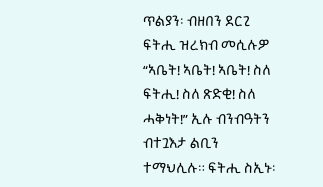ጥልያን፡ ብዘበን ደርጊ ፍትሒ ዝረክብ መሲሉዎ “ኣቤት! ኣቤት! ኣቤት! ስለ ፍትሒ! ስለ ጽድቂ! ስለ ሓቅነት!” ኢሉ ብንብዓትን ብተጓእታ ልቢን ተማህሊሉ። ፍትሒ ስኢኑ፡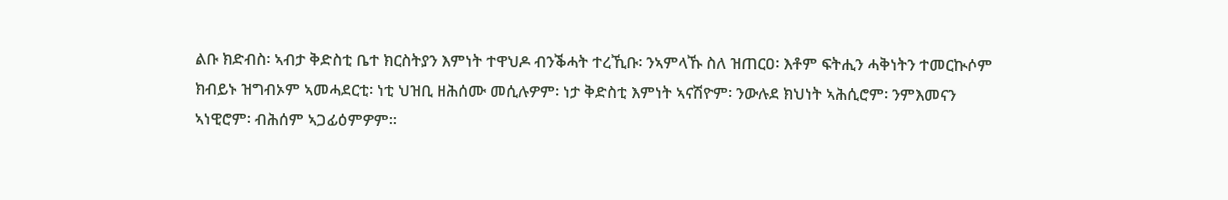ልቡ ክድብስ፡ ኣብታ ቅድስቲ ቤተ ክርስትያን እምነት ተዋህዶ ብንቕሓት ተረኺቡ፡ ንኣምላኹ ስለ ዝጠርዐ፡ እቶም ፍትሒን ሓቅነትን ተመርኲሶም ክብይኑ ዝግብኦም ኣመሓደርቲ፡ ነቲ ህዝቢ ዘሕሰሙ መሲሉዎም፡ ነታ ቅድስቲ እምነት ኣናሽዮም፡ ንውሉደ ክህነት ኣሕሲሮም፡ ንምእመናን ኣነዊሮም፡ ብሕሰም ኣጋፊዕምዎም።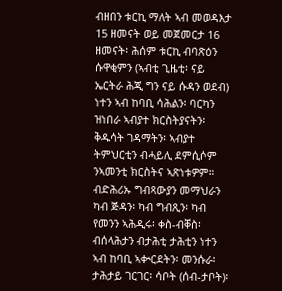ብዘበን ቱርኪ ማለት ኣብ መወዳእታ 15 ዘመናት ወይ መጀመርታ 16 ዘመናት፡ ሕሰም ቱርኪ ብባጽዕን ሱዋቂምን (ኣብቲ ጊዜቲ፡ ናይ ኤርትራ ሕጂ ግን ናይ ሱዳን ወደብ) ነተን ኣብ ከባቢ ሳሕልን፡ ባርካን ዝነበራ ኣብያተ ክርስትያናትን፡ ቅዱሳት ገዳማትን፡ ኣብያተ ትምህርቲን ብሓይሊ ደምሲሶም ንኣመንቲ ክርስትና ኣጽነቱዎም። ብድሕሪኡ ግብጻውያን መማህራን ካብ ጅዳን፡ ካብ ግብጺን፡ ካብ የመንን ኣሕዲሩ፡ ቀስ-ብቐስ፡ ብሰላሕታን ብታሕቲ ታሕቲን ነተን ኣብ ከባቢ ኣቍርደትን፡ መንሱራ፡ ታሕታይ ገርገር፡ ሳቦት (ሰብ-ታቦት)፡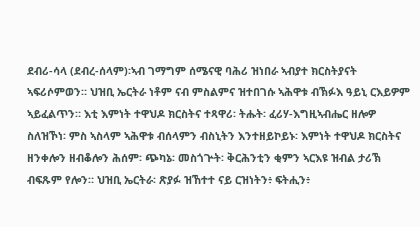ደብሪ-ሳላ (ደብረ-ሰላም)፡ኣብ ገማግም ሰሜናዊ ባሕሪ ዝነበራ ኣብያተ ክርስትያናት ኣፍሪሶምወን። ህዝቢ ኤርትራ ነቶም ናብ ምስልምና ዝተበገሱ ኣሕዋቱ ብኽፉእ ዓይኒ ርእይዎም ኣይፈልጥን። እቲ እምነት ተዋህዶ ክርስትና ተጻዋሪ፡ ትሑት፡ ፈሪሃ-እግዚኣብሔር ዘሎዎ ስለዝኾነ፡ ምስ ኣስላም ኣሕዋቱ ብሰላምን ብስኒትን እንተዘይኮይኑ፡ እምነት ተዋህዶ ክርስትና ዘንቀሎን ዘብቆሎን ሕሰም፡ ጭካኔ፡ መስጎጕት፡ ቅርሕንቲን ቂምን ኣርእዩ ዝብል ታሪኽ ብፍጹም የሎን። ህዝቢ ኤርትራ፡ ጽያፉ ዝኸተተ ናይ ርዝነትን፥ ፍትሒን፥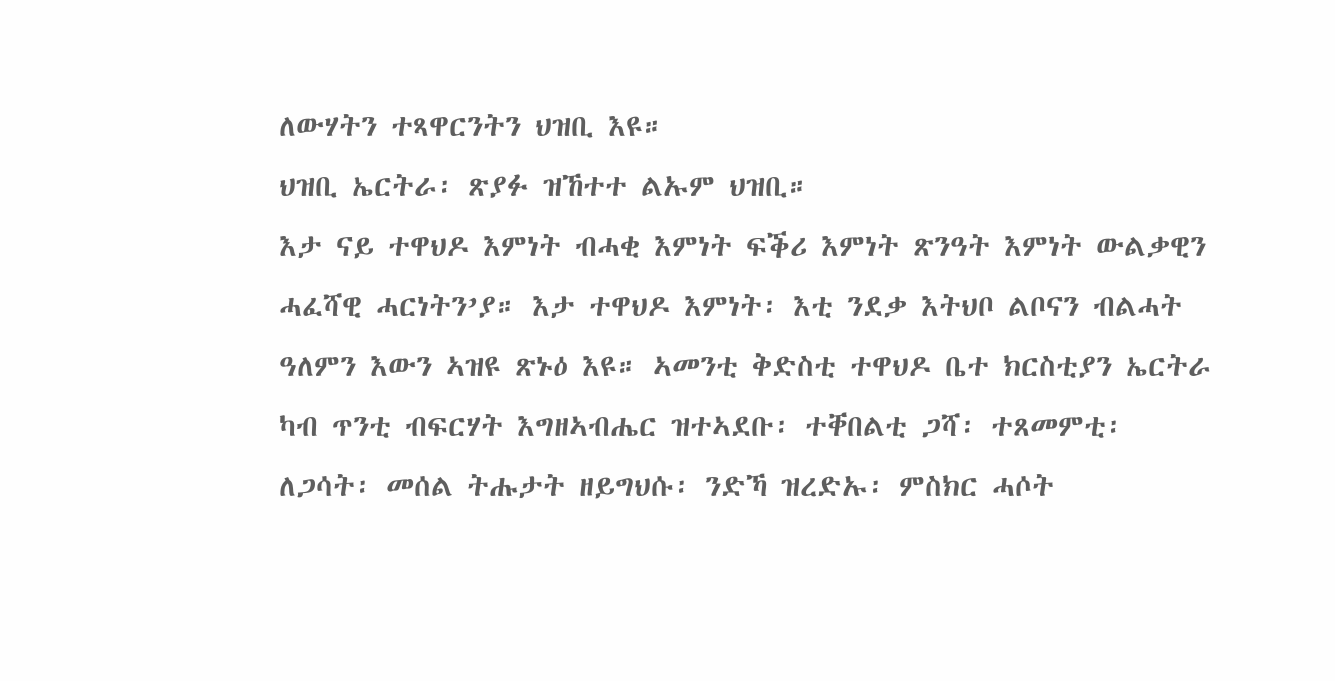ለውሃትን ተጻዋርንትን ህዝቢ እዩ።
ህዝቢ ኤርትራ፡ ጽያፉ ዝኸተተ ልኡም ህዝቢ።
እታ ናይ ተዋህዶ እምነት ብሓቂ እምነት ፍቕሪ እምነት ጽንዓት እምነት ውልቃዊን ሓፈሻዊ ሓርነትን’ያ። እታ ተዋህዶ እምነት፡ እቲ ንደቃ እትህቦ ልቦናን ብልሓት ዓለምን እውን ኣዝዩ ጽኑዕ እዩ። ኣመንቲ ቅድስቲ ተዋህዶ ቤተ ክርስቲያን ኤርትራ ካብ ጥንቲ ብፍርሃት እግዘኣብሔር ዝተኣደቡ፡ ተቐበልቲ ጋሻ፡ ተጸመምቲ፡ ለጋሳት፡ መሰል ትሑታት ዘይግህሱ፡ ንድኻ ዝረድኡ፡ ምስክር ሓሶት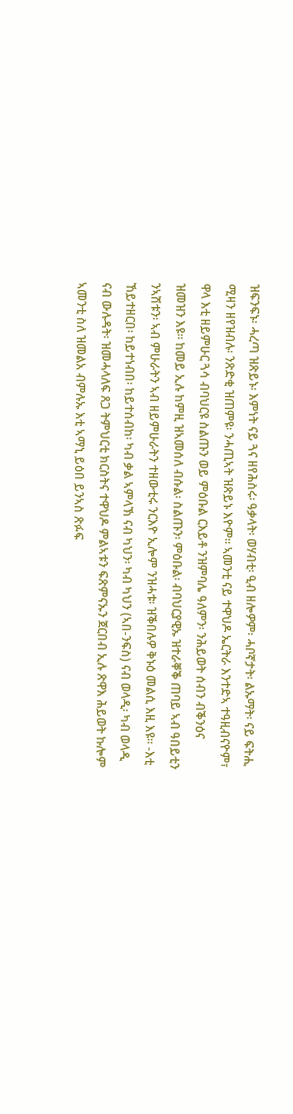ዝፍንፍኑ፡ ሓረጣ ዝጽይኑ፡ እምነት ናይ ጓና ዘየሕስሩ፡ ዓቃላት፡ ወሃብቲ፡ ዒብ ዘሎዎም፡ ሓቦኛታት፡ ልኡማት፡ ናይ ፍትሒ ሚዛን ዘየዝብሉ፡ ንጽድቂ ዝጠምዩ፡ ንሓጢኣት ዝጽይኑ እዮም። ኣመንቲ ናይ ተዋህዶ ኤርትራ እንተድኣ ተዓዚብናዮም፣ ዋላ እቲ ዘይምሁር ጓሳ ብባህርዩ ስልጡን ወይ ምዕቡል ርእይቶ ንዝምባሌ ዓለምን፡ ንሕይወት ሰብን ብቕንዕና ዝመዝን እዩ። ከመይ ኢሉ ከምዚ ዝኣመሰለ ብሱል፡ ስልጡን፡ ምዕቡል፡ ብባህርያዊኡ ዝተራቐቕ ጠባይ ኣብ ዓበይቲን ንኣሽቱን፡ ኣብ ምሁራትን ኣብ ዘይምሁራትን ተዘውቲሩ ንርእዮ ኢሎም ንዝሓቱ፡ ዝቕበሉዎ ቅኑዕ መልሲ እዚ እዩ። -እቲ ኸይተዘርበ፡ ከይተነብበ፡ ከይተሰብከ፡ ካብ ቃል ኣምላኽ ናብ ካህን፡ ካብ ካህን (ኣበ-ንፍስ) ናብ ወላዲ፡ ካብ ወላዲ ናብ ውሉዳት፡ ዝመሓላለፍ ጸጋ ትምህርቲ ክርስትና ተዋህዶ ምልኣቱን ፍጽምናኡን ጀርበብ ኢሉ ጽዋእ ሕይወት ኩሎም ኣመንቲ ስለ ዝመልአ ብምሉኡ እቲ ኣማኒ ይዕበ ይንኣስ ጽፉፍ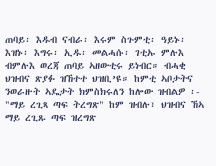ጠባይ፡ እዱብ ናብራ፡ እሩም ስጉምቲ፡ ዓይኑ፡ እዝኑ፡ እግሩ፡ ኢዱ፡ መልሓሱ፡ ገቲኡ ምሉእ ብምሉእ ወረጃ ጠባይ ኣዘውቲሩ ይነብር። ብሓቂ ህዝብና ጽያፉ ዝኸተተ ህዝቢ’ዩ። ከምቲ ኣቦታትና ንወራዙት ኣዴታት ክምስክሩለን ከሎው ዝብልዎ ፡- "ማይ ረጊጻ ጣፍ ትረግጽ" ከም ዝብሉ፣ ህዝብና ኸኣ ማይ ረጊጹ ጣፍ ዝረግጽ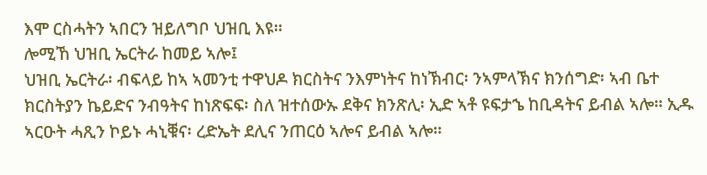እሞ ርስሓትን ኣበርን ዝይለግቦ ህዝቢ እዩ።
ሎሚኸ ህዝቢ ኤርትራ ከመይ ኣሎ፤
ህዝቢ ኤርትራ፡ ብፍላይ ከኣ ኣመንቲ ተዋህዶ ክርስትና ንእምነትና ከነኽብር፡ ንኣምላኽና ክንሰግድ፡ ኣብ ቤተ ክርስትያን ኬይድና ንብዓትና ከነጽፍፍ፡ ስለ ዝተሰውኡ ደቅና ክንጽሊ፡ ኢድ ኣቶ ዩፍታኄ ከቢዳትና ይብል ኣሎ። ኢዱ ኣርዑት ሓጺን ኮይኑ ሓኒቑና፡ ረድኤት ደሊና ንጠርዕ ኣሎና ይብል ኣሎ።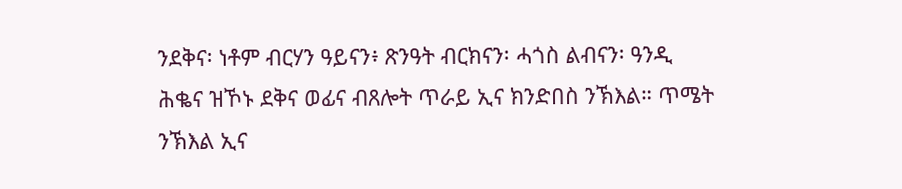ንደቅና፡ ነቶም ብርሃን ዓይናን፥ ጽንዓት ብርክናን፡ ሓጎስ ልብናን፡ ዓንዲ ሕቈና ዝኾኑ ደቅና ወፊና ብጸሎት ጥራይ ኢና ክንድበስ ንኽእል። ጥሜት ንኽእል ኢና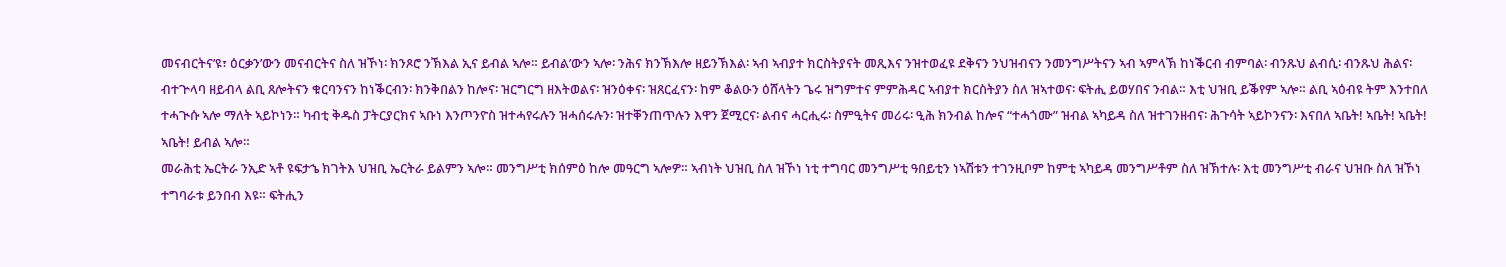መናብርትና’ዩ፣ ዕርቃን’ውን መናብርትና ስለ ዝኾነ፡ ክንጾሮ ንኽእል ኢና ይብል ኣሎ። ይብል’ውን ኣሎ፡ ንሕና ክንኽእሎ ዘይንኽእል፡ ኣብ ኣብያተ ክርስትያናት መጺእና ንዝተወፈዩ ደቅናን ንህዝብናን ንመንግሥትናን ኣብ ኣምላኽ ከነቕርብ ብምባል፡ ብንጹህ ልብሲ፡ ብንጹህ ሕልና፡ ብተጕላባ ዘይብላ ልቢ ጸሎትናን ቁርባንናን ከነቕርብን፡ ክንቅበልን ከሎና፡ ዝርግርግ ዘእትወልና፡ ዝንዕቀና፡ ዝጸርፈናን፡ ከም ቆልዑን ዕሸላትን ጌሩ ዝግምተና ምምሕዳር ኣብያተ ክርስትያን ስለ ዝኣተወና፡ ፍትሒ ይወሃበና ንብል። እቲ ህዝቢ ይቕየም ኣሎ። ልቢ ኣዕብዩ ትም እንተበለ ተሓጒሱ ኣሎ ማለት ኣይኮነን። ካብቲ ቅዱስ ፓትርያርክና ኣቡነ እንጦንዮስ ዝተሓየሩሉን ዝሓሰሩሉን፡ ዝተቐንጠጥሉን እዋን ጀሚርና፡ ልብና ሓርሒሩ፡ ስምዒትና መሪሩ፡ ዒሕ ክንብል ከሎና “ተሓጎሙ” ዝብል ኣካይዳ ስለ ዝተገንዘብና፡ ሕጉሳት ኣይኮንናን፡ እናበለ ኣቤት! ኣቤት! ኣቤት! ኣቤት! ይብል ኣሎ።
መራሕቲ ኤርትራ ንኢድ ኣቶ ዩፍታኄ ክገትእ ህዝቢ ኤርትራ ይልምን ኣሎ። መንግሥቲ ክሰምዕ ከሎ መዓርግ ኣሎዎ። ኣብነት ህዝቢ ስለ ዝኾነ ነቲ ተግባር መንግሥቲ ዓበይቲን ነኣሽቱን ተገንዚቦም ከምቲ ኣካይዳ መንግሥቶም ስለ ዝኽተሉ፡ እቲ መንግሥቲ ብራና ህዝቡ ስለ ዝኾነ ተግባራቱ ይንበብ እዩ። ፍትሒን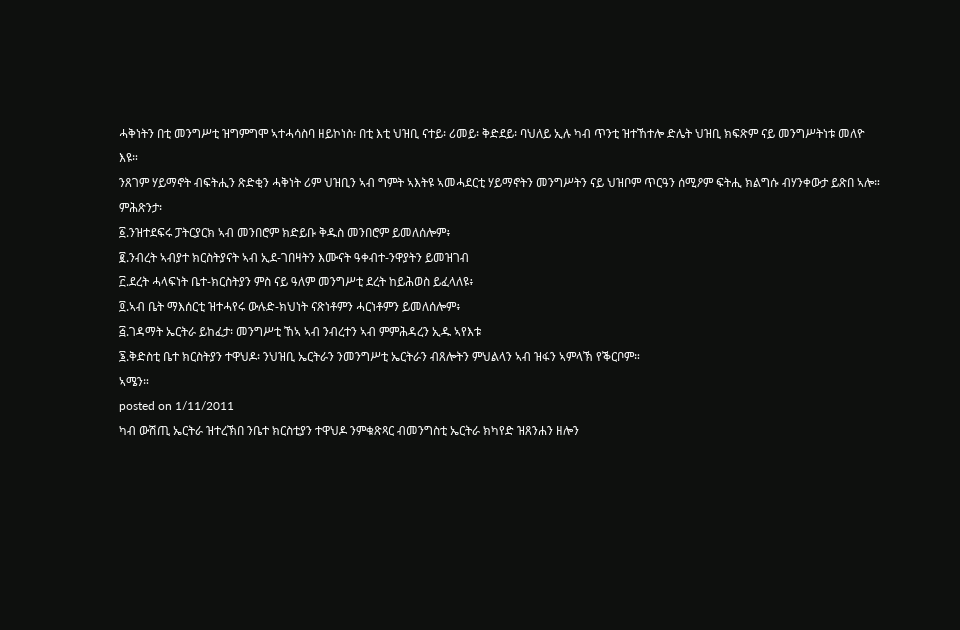ሓቅነትን በቲ መንግሥቲ ዝግምግሞ ኣተሓሳስባ ዘይኮነስ፡ በቲ እቲ ህዝቢ ናተይ፡ ሪመይ፡ ቅድደይ፡ ባህለይ ኢሉ ካብ ጥንቲ ዝተኸተሎ ድሌት ህዝቢ ክፍጽም ናይ መንግሥትነቱ መለዮ እዩ።
ንጸገም ሃይማኖት ብፍትሒን ጽድቂን ሓቅነት ሪም ህዝቢን ኣብ ግምት ኣእትዩ ኣመሓደርቲ ሃይማኖትን መንግሥትን ናይ ህዝቦም ጥርዓን ሰሚዖም ፍትሒ ክልግሱ ብሃንቀውታ ይጽበ ኣሎ።
ምሕጽንታ፡
፩.ንዝተደፍሩ ፓትርያርክ ኣብ መንበሮም ክድይቡ ቅዱስ መንበሮም ይመለሰሎም፥
፪.ንብረት ኣብያተ ክርስትያናት ኣብ ኢደ-ገበዛትን እሙናት ዓቀብተ-ንዋያትን ይመዝገብ
፫.ደረት ሓላፍነት ቤተ-ክርስትያን ምስ ናይ ዓለም መንግሥቲ ደረት ከይሕወስ ይፈላለዩ፥
፬.ኣብ ቤት ማእሰርቲ ዝተሓየሩ ውሉድ-ክህነት ናጽነቶምን ሓርነቶምን ይመለሰሎም፥
፭.ገዳማት ኤርትራ ይከፈታ፡ መንግሥቲ ኸኣ ኣብ ንብረተን ኣብ ምምሕዳረን ኢዱ ኣየእቱ
፮.ቅድስቲ ቤተ ክርስትያን ተዋህዶ፡ ንህዝቢ ኤርትራን ንመንግሥቲ ኤርትራን ብጸሎትን ምህልላን ኣብ ዝፋን ኣምላኽ የቕርቦም።
ኣሜን።
posted on 1/11/2011
ካብ ውሽጢ ኤርትራ ዝተረኽበ ንቤተ ክርስቲያን ተዋህዶ ንምቁጽጻር ብመንግስቲ ኤርትራ ክካየድ ዝጸንሐን ዘሎን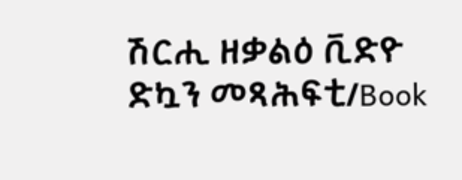ሽርሒ ዘቃልዕ ቪድዮ
ድኳን መጻሕፍቲ/Book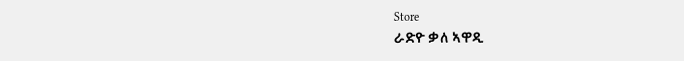Store
ራድዮ ቃለ ኣዋዲ